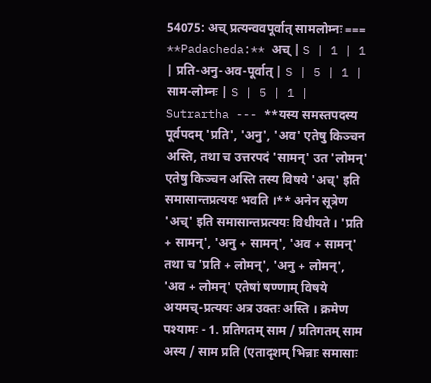54075: अच् प्रत्यन्ववपूर्वात् सामलोम्नः === **Padacheda:** अच् | S | 1 | 1 | प्रति-अनु-अव-पूर्वात् | S | 5 | 1 | साम-लोम्नः | S | 5 | 1 | Sutrartha --- **यस्य समस्तपदस्य पूर्वपदम् 'प्रति', 'अनु', 'अव' एतेषु किञ्चन अस्ति, तथा च उत्तरपदं 'सामन्' उत 'लोमन्' एतेषु किञ्चन अस्ति तस्य विषये 'अच्' इति समासान्तप्रत्ययः भवति ।** अनेन सूत्रेण 'अच्' इति समासान्तप्रत्ययः विधीयते । 'प्रति + सामन्', 'अनु + सामन्', 'अव + सामन्' तथा च 'प्रति + लोमन्', 'अनु + लोमन्', 'अव + लोमन्' एतेषां षण्णाम् विषये अयमच्-प्रत्ययः अत्र उक्तः अस्ति । क्रमेण पश्यामः - 1. प्रतिगतम् साम / प्रतिगतम् साम अस्य / साम प्रति (एतादृशम् भिन्नाः समासाः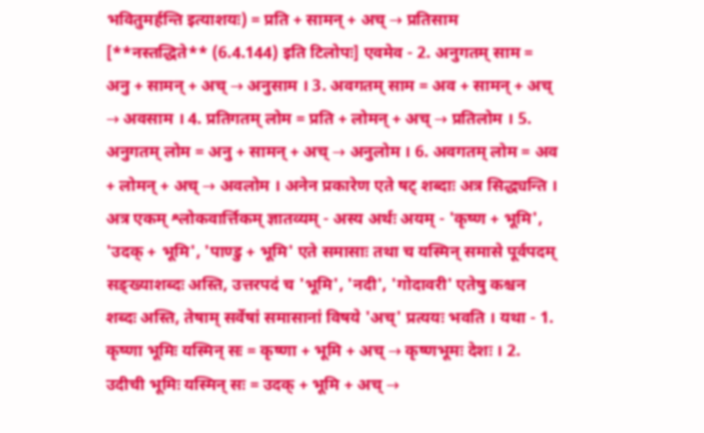भवितुमर्हन्ति इत्याशयः) = प्रति + सामन् + अच् → प्रतिसाम [**नस्तद्धिते** (6.4.144) इति टिलोपः] एवमेव - 2. अनुगतम् साम = अनु + सामन् + अच् → अनुसाम । 3. अवगतम् साम = अव + सामन् + अच् → अवसाम । 4. प्रतिगतम् लोम = प्रति + लोमन् + अच् → प्रतिलोम । 5. अनुगतम् लोम = अनु + सामन् + अच् → अनुलोम । 6. अवगतम् लोम = अव + लोमन् + अच् → अवलोम । अनेन प्रकारेण एते षट् शब्दाः अत्र सिद्ध्यन्ति । अत्र एकम् श्लोकवार्त्तिकम् ज्ञातव्यम् - अस्य अर्थः अयम् - 'कृष्ण + भूमि', 'उदक् + भूमि', 'पाण्डु + भूमि' एते समासाः तथा च यस्मिन् समासे पूर्वपदम् सङ्ख्याशब्दः अस्ति, उत्तरपदं च 'भूमि', 'नदी', 'गोदावरी' एतेषु कश्चन शब्दः अस्ति, तेषाम् सर्वेषां समासानां विषये 'अच्' प्रत्ययः भवति । यथा - 1. कृष्णा भूमिः यस्मिन् सः = कृष्णा + भूमि + अच् → कृष्णभूमः देशः । 2. उदीची भूमिः यस्मिन् सः = उदक् + भूमि + अच् →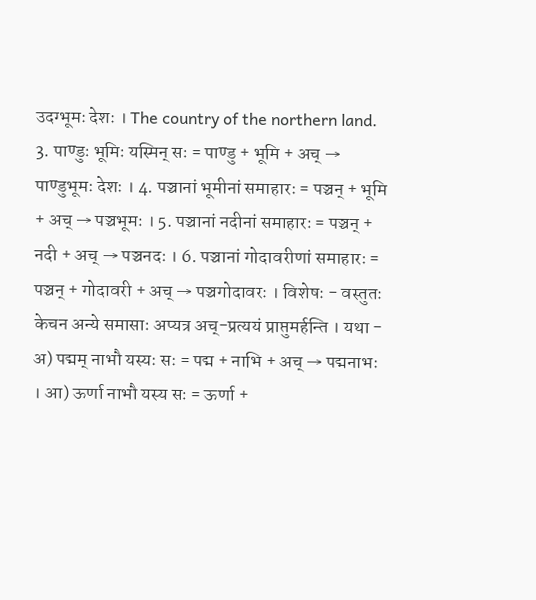उदग्भूमः देशः । The country of the northern land. 3. पाण्डुः भूमिः यस्मिन् सः = पाण्डु + भूमि + अच् → पाण्डुभूमः देशः । 4. पञ्चानां भूमीनां समाहारः = पञ्चन् + भूमि + अच् → पञ्चभूमः । 5. पञ्चानां नदीनां समाहारः = पञ्चन् + नदी + अच् → पञ्चनदः । 6. पञ्चानां गोदावरीणां समाहारः = पञ्चन् + गोदावरी + अच् → पञ्चगोदावरः । विशेषः - वस्तुतः केचन अन्ये समासाः अप्यत्र अच्-प्रत्ययं प्राप्तुमर्हन्ति । यथा - अ) पद्मम् नाभौ यस्यः सः = पद्म + नाभि + अच् → पद्मनाभः । आ) ऊर्णा नाभौ यस्य सः = ऊर्णा +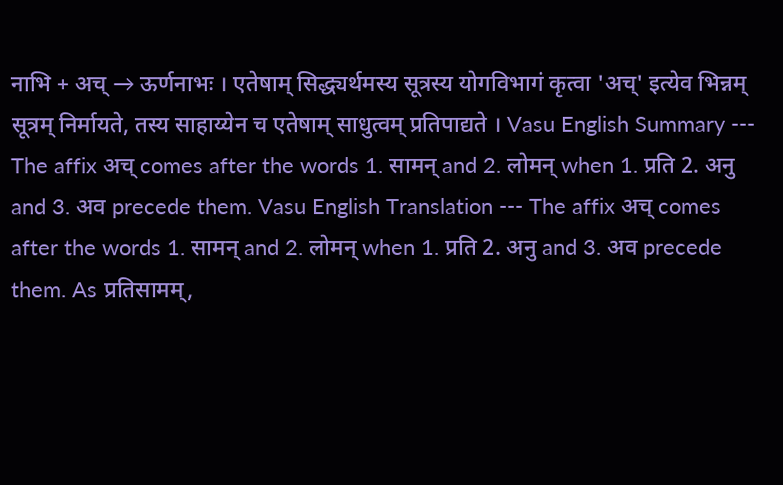नाभि + अच् → ऊर्णनाभः । एतेषाम् सिद्ध्यर्थमस्य सूत्रस्य योगविभागं कृत्वा 'अच्' इत्येव भिन्नम् सूत्रम् निर्मायते, तस्य साहाय्येन च एतेषाम् साधुत्वम् प्रतिपाद्यते । Vasu English Summary --- The affix अच् comes after the words 1. सामन् and 2. लोमन् when 1. प्रति 2. अनु and 3. अव precede them. Vasu English Translation --- The affix अच् comes after the words 1. सामन् and 2. लोमन् when 1. प्रति 2. अनु and 3. अव precede them. As प्रतिसामम्,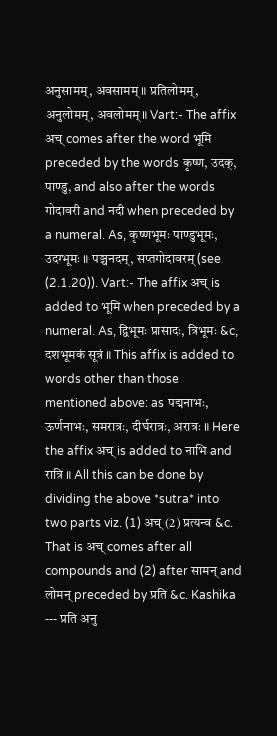अनुसामम्, अवसामम् ॥ प्रतिलोमम्, अनुलोमम्, अवलोमम् ॥ Vart:- The affix अच् comes after the word भूमि preceded by the words कृष्ण, उदक्, पाण्डु, and also after the words गोदावरी and नदी when preceded by a numeral. As, कृष्णभूमः पाण्डुभूमः, उदग्भूमः ॥ पञ्चनदम्, सप्तगोदावरम् (see (2.1.20)). Vart:- The affix अच् is added to भूमि when preceded by a numeral. As, द्विभूमः प्रासादः, त्रिभूमः &c, दशभूमकं सूत्रं ॥ This affix is added to words other than those mentioned above: as पद्मनाभः, ऊर्णनाभः, समरात्रः, दीर्घरात्रः, अरात्रः ॥ Here the affix अच् is added to नाभि and रात्रि ॥ All this can be done by dividing the above *sutra* into two parts viz. (1) अच् (2) प्रत्यन्व &c. That is अच् comes after all compounds and (2) after सामन् and लोमन् preceded by प्रति &c. Kashika --- प्रति अनु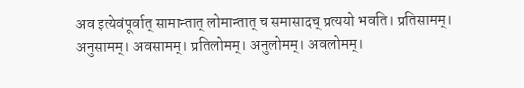अव इत्येवंपूर्वात् सामान्तात् लोमान्तात् च समासादच् प्रत्ययो भवति। प्रतिसामम्। अनुसामम्। अवसामम्। प्रतिलोमम्। अनुलोमम्। अवलोमम्।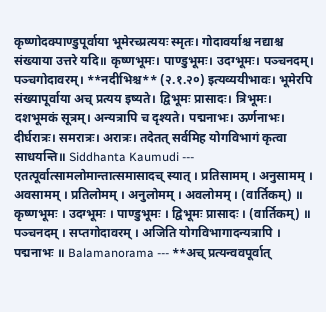कृष्णोदक्पाण्डुपूर्वाया भूमेरच्प्रत्ययः स्मृतः। गोदावर्याश्च नद्याश्च संख्याया उत्तरे यदि॥ कृष्णभूमः। पाण्डुभूमः। उदग्भूमः। पञ्चनदम्। पञ्चगोदावरम्। **नदीभिश्च** (२.१.२०) इत्यव्ययीभावः। भूमेरपि संख्यापूर्वाया अच् प्रत्यय इष्यते। द्विभूमः प्रासादः। त्रिभूमः। दशभूमकं सूत्रम्। अन्यत्रापि च दृश्यते। पद्मनाभः। ऊर्णनाभः। दीर्घरात्रः। समरात्रः। अरात्रः। तदेतत् सर्वमिह योगविभागं कृत्वा साधयन्ति॥ Siddhanta Kaumudi --- एतत्पूर्वात्सामलोमान्तात्समासादच् स्यात् । प्रतिसामम् । अनुसामम् । अवसामम् । प्रतिलोमम् । अनुलोमम् । अवलोमम् । (वार्तिकम्) ॥ कृष्णभूमः । उदग्भूमः । पाण्डुभूमः । द्विभूमः प्रासादः । (वार्तिकम्) ॥ पञ्चनदम् । सप्तगोदावरम् । अजिति योगविभागादन्यत्रापि । पद्मनाभः ॥ Balamanorama --- **अच् प्रत्यन्ववपूर्वात्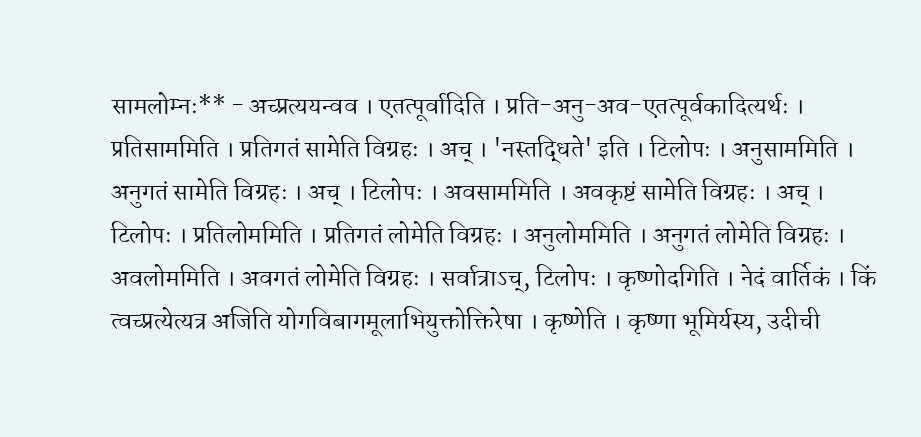सामलोम्नः** - अच्प्रत्ययन्वव । एतत्पूर्वादिति । प्रति-अनु-अव-एतत्पूर्वकादित्यर्थः । प्रतिसाममिति । प्रतिगतं सामेति विग्रहः । अच् । 'नस्तद्धिते' इति । टिलोपः । अनुसाममिति । अनुगतं सामेति विग्रहः । अच् । टिलोपः । अवसाममिति । अवकृष्टं सामेति विग्रहः । अच् । टिलोपः । प्रतिलोममिति । प्रतिगतं लोमेति विग्रहः । अनुलोममिति । अनुगतं लोमेति विग्रहः । अवलोममिति । अवगतं लोमेति विग्रहः । सर्वात्राऽच्, टिलोपः । कृष्णोदगिति । नेदं वार्तिकं । किं त्वच्प्रत्येत्यत्र अजिति योगविबागमूलाभियुक्तोक्तिरेषा । कृष्णेति । कृष्णा भूमिर्यस्य, उदीची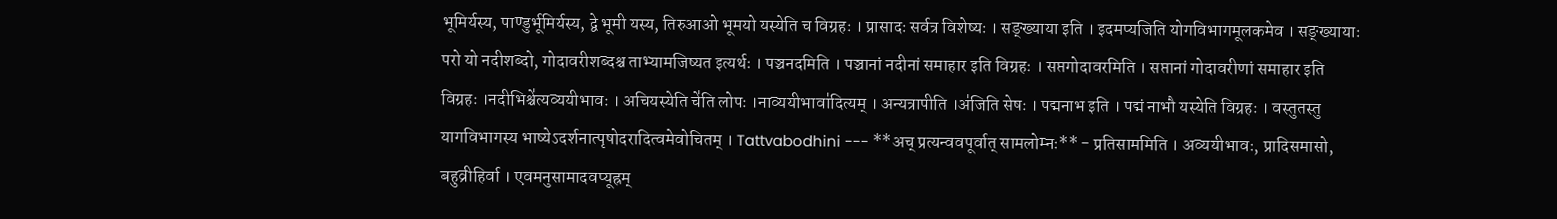भूमिर्यस्य, पाण्डुर्भूमिर्यस्य, द्वे भूमी यस्य, तिरुआओ भूमयो यस्येति च विग्रहः । प्रासादः सर्वत्र विशेष्यः । सङ्ख्याया इति । इदमप्यजिति योगविभागमूलकमेव । सङ्ख्यायाः परो यो नदीशब्दो, गोदावरीशब्दश्च ताभ्यामजिष्यत इत्यर्थः । पञ्चनदमिति । पञ्चानां नदीनां समाहार इति विग्रहः । सप्तगोदावरमिति । सप्तानां गोदावरीणां समाहार इति विग्रहः ।नदीभिश्चे॑त्यव्ययीभावः । अचियस्येति चे॑ति लोपः ।नाव्ययीभावा॑दित्यम् । अन्यत्रापीति ।अ॑जिति सेषः । पद्मनाभ इति । पद्मं नाभौ यस्येति विग्रहः । वस्तुतस्तु यागविभागस्य भाष्येऽदर्शनात्पृषोदरादित्वमेवोचितम् । Tattvabodhini --- **अच् प्रत्यन्ववपूर्वात् सामलोम्नः** - प्रतिसाममिति । अव्ययीभावः, प्रादिसमासो, बहुव्रीहिर्वा । एवमनुसामादवप्यूह्रम्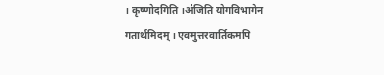। कृष्णोदगिति ।अ॑जिति योगविभागेन गतार्थमिदम् । एवमुत्तरवार्तिकमपि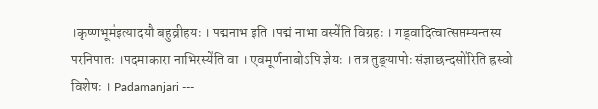।कृष्णभूम॑इत्यादयौ बहुव्रीहयः । पद्मनाभ इति ।पद्मं नाभा वस्ये॑ति विग्रहः । गड्वादित्वात्सप्तम्यन्तस्य परनिपातः ।पदमाकारा नाभिरस्ये॑ति वा । एवमूर्णनाबोऽपि ज्ञेयः । तत्र तुङ्यापोः संज्ञाछन्दसो॑रिति ह्रस्वो विशेषः । Padamanjari ---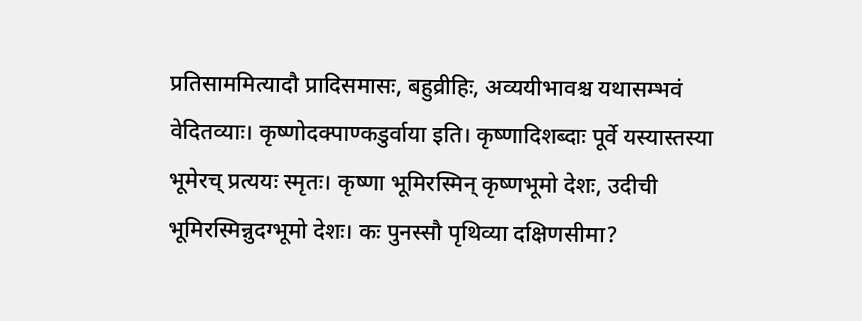प्रतिसाममित्यादौ प्रादिसमासः, बहुव्रीहिः, अव्ययीभावश्च यथासम्भवं वेदितव्याः। कृष्णोदक्पाण्कडुर्वाया इति। कृष्णादिशब्दाः पूर्वे यस्यास्तस्या भूमेरच् प्रत्ययः स्मृतः। कृष्णा भूमिरस्मिन् कृष्णभूमो देशः, उदीची भूमिरस्मिन्नुदग्भूमो देशः। कः पुनस्सौ पृथिव्या दक्षिणसीमा?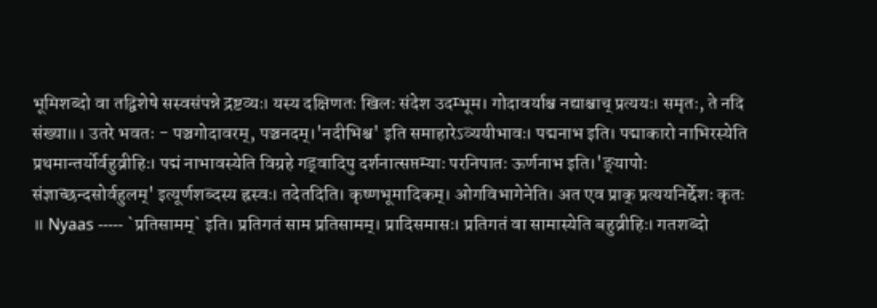भूमिशब्दो वा तद्विशेषे सस्वसंपन्ने द्रष्टव्यः। यस्य दक्षिणतः खिलः संदेश उदम्भूम। गोदावर्याश्च नद्याश्चाच् प्रत्ययः। समृतः, ते नदि संख्या॥। उतरे भवतः - पञ्चगोदावरम्, पञ्चनदम्।'नदीभिश्च' इति समाहारेऽव्ययीभावः। पद्मनाभ इति। पद्माकारो नाभिरस्येति प्रथमान्तर्योर्वहुव्रीहिः। पद्मं नाभावस्येति विग्रहे गड्वादिपु दर्शनात्सप्तम्याः परनिपातः ऊर्णनाभ इति।'ङ्यापोः संज्ञाच्छन्दसोर्वहुलम्' इत्यूर्णशब्दस्य ह्रस्वः। तदेतदिति। कृष्णभूमादिकम्। ओगविभागेनेति। अत एव प्राक् प्रत्ययनिर्द्देशः कृतः ॥ Nyaas ----- `प्रतिसामम्` इति। प्रतिगतं साम प्रतिसामम्। प्रादिसमासः। प्रतिगतं वा सामास्येति बहुव्रीहिः। गतशब्दो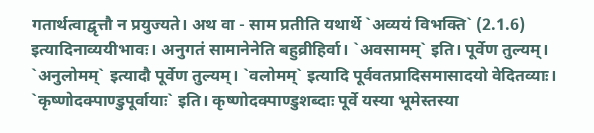गतार्थत्वाद्वृत्तौ न प्रयुज्यते। अथ वा - साम प्रतीति यथार्थे `अव्ययं विभक्ति` (2.1.6) इत्यादिनाव्ययीभावः। अनुगतं सामानेनेति बहुव्रीहिर्वा। `अवसामम्` इति। पूर्वेण तुल्यम्। `अनुलोमम्` इत्यादौ पूर्वेण तुल्यम्। `वलोमम्` इत्यादि पूर्ववतप्रादिसमासादयो वेदितव्याः। `कृष्णोदक्पाण्डुपूर्वायाः` इति। कृष्णोदक्पाण्डुशब्दाः पूर्वे यस्या भूमेस्तस्या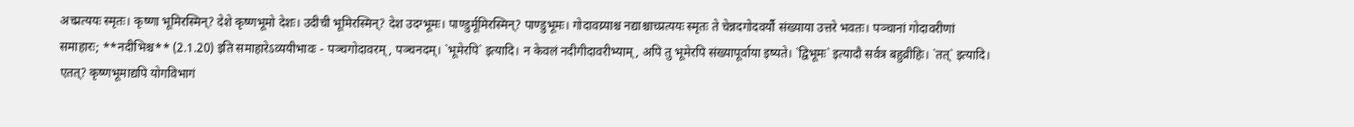अच्प्रत्ययः स्मृतः। कृष्णा भूमिरस्मिन्? देशे कृष्णभूमो देशः। उदीची भूमिरस्मिन्? देश उदग्भूमः। पाण्डुर्मूमिरस्मिन्? पाण्डुभूमः। गोदावय्र्याश्च नद्याश्चाच्प्रत्ययः स्मृतः ते चेन्नदगोदवर्यौ संख्याया उत्तरे भवतः। पञ्चानां गोदावरीणां समाहारः; **नदीभिश्च** (2.1.20) इति समाहारेऽव्ययीभावः - पञ्चगोदावरम्, पञ्चनदम्। `भूमेरपि` इत्यादि। न केवलं नदीगीदावरीभ्याम्, अपि तु भूमेरपि संख्यापूर्वाया इष्यते। `द्विभूमः` इत्यादौ सर्वत्र बहुव्रीहिः। `तत्` इत्यादि। एतत्? कृष्णभूमाद्यपि योगविभागं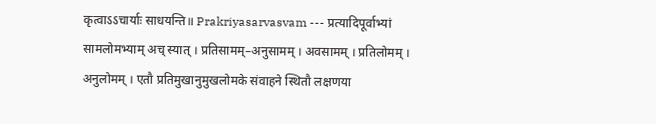कृत्वाऽऽचार्याः साधयन्ति॥ Prakriyasarvasvam --- प्रत्यादिपूर्वाभ्यां सामलोमभ्याम् अच् स्यात् । प्रतिसामम्–अनुसामम् । अवसामम् । प्रतिलोमम् । अनुलोमम् । एतौ प्रतिमुखानुमुखलोमके संवाहने स्थितौ लक्षणया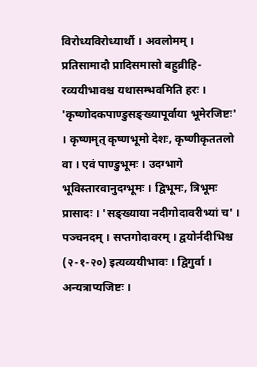विरोध्यविरोध्यार्थौ । अवलोमम् । प्रतिसामादौ प्रादिसमासो बहुव्रीहि- रव्ययीभावश्च यथासम्भवमिति हरः । 'कृष्णोदकपाण्डुसङ्ख्यापूर्वाया भूमेरजिष्टः' । कृष्णमृत् कृष्णभूमो देशः, कृष्णीकृततलो वा । एवं पाण्डुभूमः । उदग्भागे भूविस्तारवानुदग्भूमः । द्विभूमः, त्रिभूमः प्रासादः । 'सङ्ख्याया नदीगोदावरीभ्यां च' । पञ्चनदम् । सप्तगोदावरम् । द्वयोर्नदीभिश्च (२-१-२०) इत्यव्ययीभावः । द्विगुर्वा । अन्यत्राप्यजिष्टः ।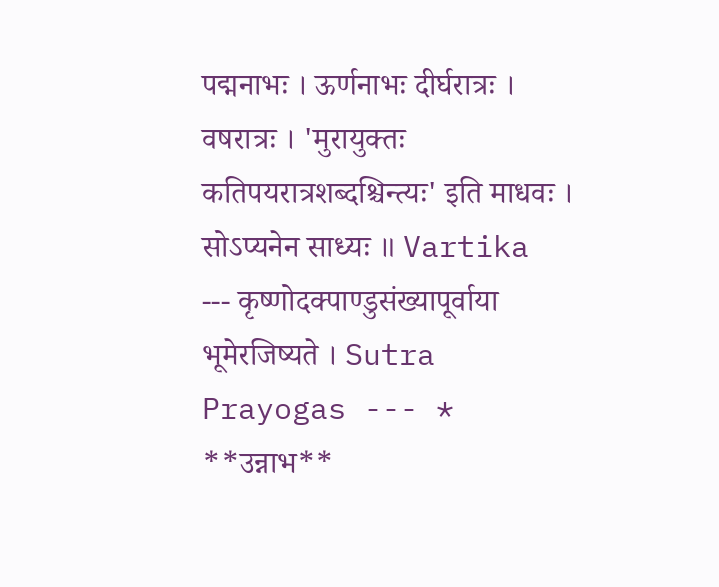पद्मनाभः । ऊर्णनाभः दीर्घरात्रः । वषरात्रः । 'मुरायुक्तः कतिपयरात्रशब्दश्चिन्त्यः' इति माधवः । सोऽप्यनेन साध्यः ॥ Vartika --- कृष्णोदक्पाण्डुसंख्यापूर्वाया भूमेरजिष्यते । Sutra Prayogas --- * **उन्नाभ**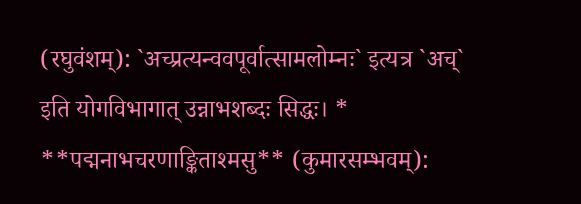(रघुवंशम्): `अच्प्रत्यन्ववपूर्वात्सामलोम्नः` इत्यत्र `अच्` इति योगविभागात् उन्नाभशब्दः सिद्धः। * **पद्मनाभचरणाङ्किताश्मसु** (कुमारसम्भवम्):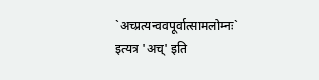`अच्प्रत्यन्ववपूर्वात्सामलोम्नः` इत्यत्र 'अच्' इति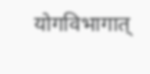योगविभागात्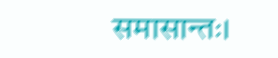समासान्तः।